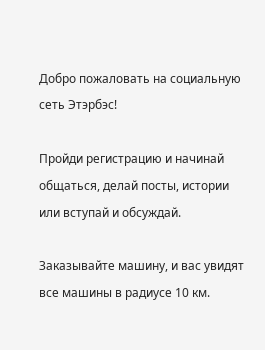Добро пожаловать на социальную сеть Этэрбэс!

Пройди регистрацию и начинай общаться, делай посты, истории или вступай и обсуждай.

Заказывайте машину, и вас увидят все машины в радиусе 10 км.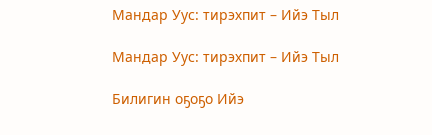Мандар Уус: тирэхпит – Ийэ Тыл

Мандар Уус: тирэхпит – Ийэ Тыл

Билигин оҕоҕо Ийэ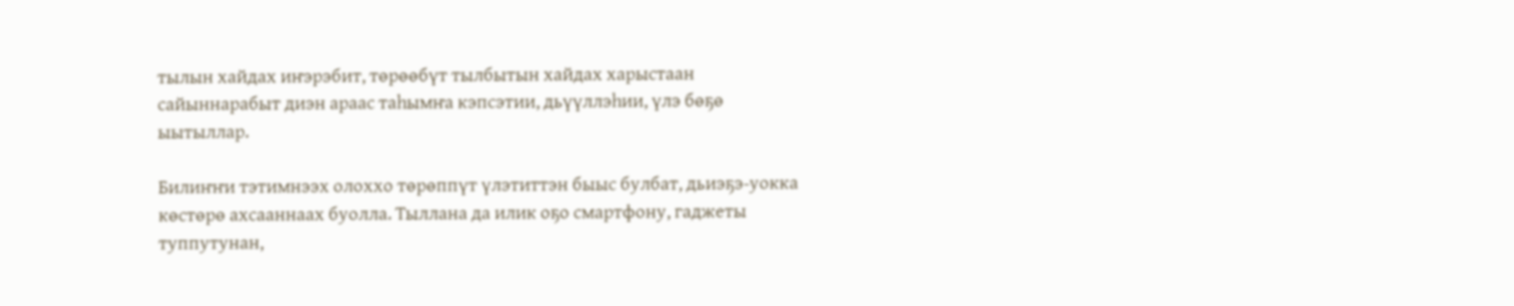тылын хайдах иҥэрэбит, төрөөбүт тылбытын хайдах харыстаан сайыннарабыт диэн араас таһымҥа кэпсэтии, дьүүллэһии, үлэ бөҕө ыытыллар.

Билиҥҥи тэтимнээх олоххо төрөппүт үлэтиттэн быыс булбат, дьиэҕэ-уокка көстөрө ахсааннаах буолла. Тыллана да илик оҕо смартфону, гаджеты туппутунан,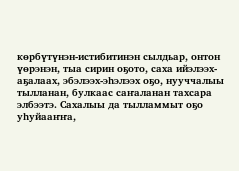көрбүтүнэн-истибитинэн сылдьар, онтон үөрэнэн, тыа сирин оҕото, саха ийэлээх-аҕалаах, эбэлээх-эһэлээх оҕо, нууччалыы тылланан, булкаас саҥаланан тахсара элбээтэ. Сахалыы да тылламмыт оҕо уһуйааҥҥа,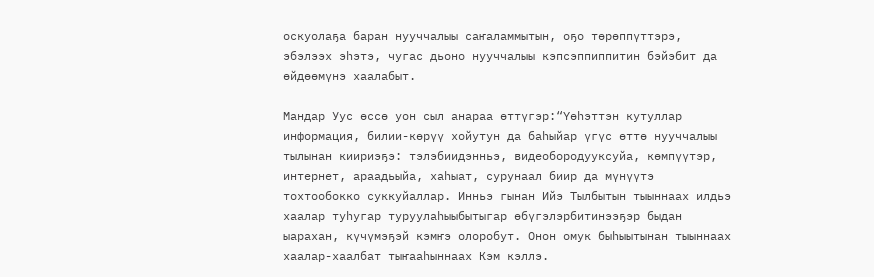оскуолаҕа баран нууччалыы саҥаламмытын, оҕо төрөппүттэрэ, эбэлээх эһэтэ, чугас дьоно нууччалыы кэпсэппиппитин бэйэбит да өйдөөмүнэ хаалабыт.

Мандар Уус өссө уон сыл анараа өттүгэр:“Үөһэттэн кутуллар информация, билии-көрүү хойутун да баһыйар үгүс өттө нууччалыы тылынан киириэҕэ: тэлэбиидэнньэ, видеобородууксуйа, көмпүүтэр, интернет, араадьыйа, хаһыат, сурунаал биир да мүнүүтэ тохтообокко суккуйаллар. Инньэ гынан Ийэ Тылбытын тыыннаах илдьэ хаалар туһугар туруулаһыыбытыгар өбүгэлэрбитинээҕэр быдан ыарахан, күчүмэҕэй кэмҥэ олоробут. Онон омук быһыытынан тыыннаах хаалар-хаалбат тыҥааһыннаах Кэм кэллэ.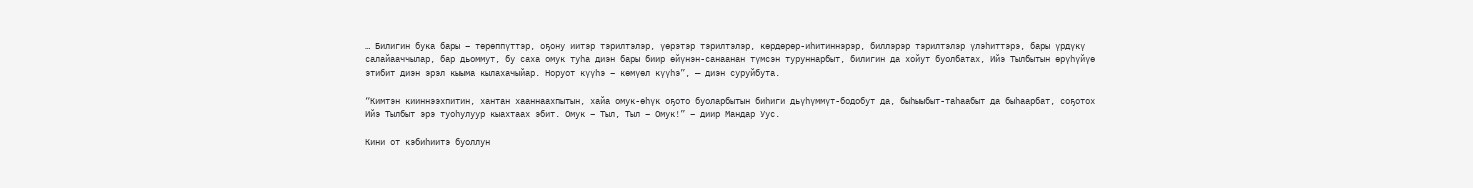… Билигин бука бары – төрөппүттэр, оҕону иитэр тэрилтэлэр, үөрэтэр тэрилтэлэр, көрдөрөр-иһитиннэрэр, биллэрэр тэрилтэлэр үлэһиттэрэ, бары үрдүкү салайааччылар, бар дьоммут, бу саха омук туһа диэн бары биир өйүнэн-санаанан түмсэн туруннарбыт, билигин да хойут буолбатах, Ийэ Тылбытын өрүһүйүө этибит диэн эрэл кыыма кылахачыйар. Норуот күүһэ – көмүөл күүһэ”, — диэн суруйбута.

“Кимтэн кииннээхпитин, хантан хааннаахпытын, хайа омук-өһүк оҕото буоларбытын биһиги дьүһүммүт-бодобут да, быһыыбыт-таһаабыт да быһаарбат, соҕотох Ийэ Тылбыт эрэ туоһулуур кыахтаах эбит. Омук – Тыл, Тыл – Омук!” – диир Мандар Уус.

Кини от кэбиһиитэ буоллун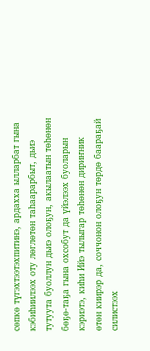сөпкө түгэхтээтэхпитинэ, ардахха ылларбат гына кэбиһиилээх оту лөглөтөн таһаарарбыт, дьиэ тутуута буоллун дьиэ олоҕун, акылаатын төһөнөн бөҕө-таҕа гына охсобут да үйэлээх буоларын кэриэтэ, киһи Ийэ тылыгар төһөнөн дириҥник өтөн киирэр да, соччонон олоҕун төрдө баараҕай силистээх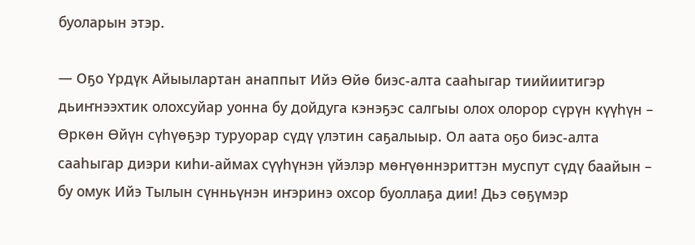буоларын этэр.

— Оҕо Үрдүк Айыылартан анаппыт Ийэ Өйө биэс-алта сааһыгар тиийиитигэр дьиҥнээхтик олохсуйар уонна бу дойдуга кэнэҕэс салгыы олох олорор сүрүн күүһүн – Өркөн Өйүн сүһүөҕэр туруорар сүдү үлэтин саҕалыыр. Ол аата оҕо биэс-алта сааһыгар диэри киһи-аймах сүүһүнэн үйэлэр мөҥүөннэриттэн муспут сүдү баайын – бу омук Ийэ Тылын сүнньүнэн иҥэринэ охсор буоллаҕа дии! Дьэ сөҕүмэр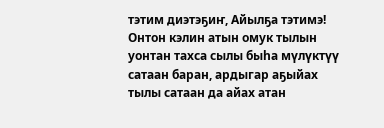тэтим диэтэҕиҥ, Айылҕа тэтимэ! Онтон кэлин атын омук тылын уонтан тахса сылы быһа мүлүктүү сатаан баран, ардыгар аҕыйах тылы сатаан да айах атан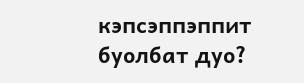кэпсэппэппит буолбат дуо?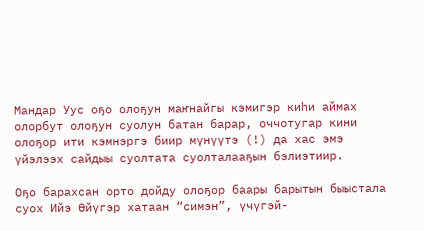Мандар Уус оҕо олоҕун маҥнайгы кэмигэр киһи аймах олорбут олоҕун суолун батан барар, оччотугар кини олоҕор ити кэмнэргэ биир мүнүүтэ (!) да хас эмэ үйэлээх сайдыы суолтата суолталааҕын бэлиэтиир.

Оҕо барахсан орто дойду олоҕор баары барытын быыстала суох Ийэ Өйүгэр хатаан “симэн”, үчүгэй-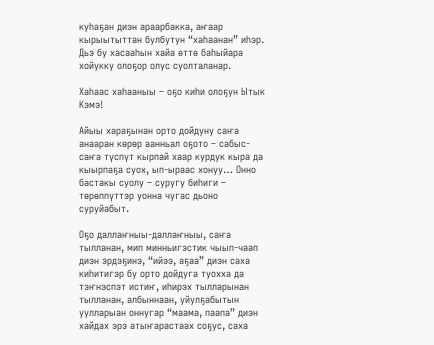куһаҕан диэн араарбакка, аҥаар кырыытыттан булбутун “хаһаанан” иһэр. Дьэ бу хасааһын хайа өттө баһыйара хойукку олоҕор олус суолталанар.

Хаһаас хаһааныы – оҕо киһи олоҕун Ытык Кэмэ!

Айыы хараҕынан орто дойдуну саҥа анааран көрөр аанньал оҕото – сабыс-саҥа түспүт кырпай хаар курдук кыра да кыырпаҕа суох, ып-ыраас хонуу… Онно бастакы суолу – суругу биһиги – төрөппүттэр уонна чугас дьоно суруйабыт.

Оҕо даллаҥныы-даллаҥныы, саҥа тылланан, мип минньигэстик чыып-чаап диэн эрдэҕинэ, “ийээ, аҕаа” диэн саха киһитигэр бу орто дойдуга туохха да тэҥнэспэт истиҥ, иһирэх тылларынан тылланан, албыннаан, уйулҕабытын уулларыан оннугар “маама, паапа” диэн хайдах эрэ атыҥарастаах соҕус, саха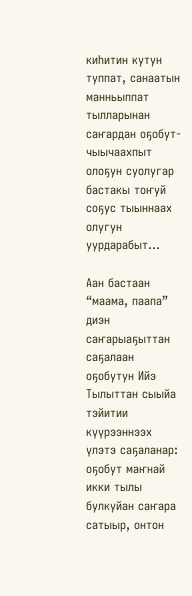киһитин кутун туппат, санаатын манньыппат тылларынан саҥардан оҕобут-чыычаахпыт олоҕун суолугар бастакы тоҥуй соҕус тыыннаах олугун уурдарабыт…

Аан бастаан “маама, паапа” диэн саҥарыаҕыттан саҕалаан оҕобутун Ийэ Тылыттан сыыйа тэйитии күүрээннээх үлэтэ саҕаланар: оҕобут маҥнай икки тылы булкуйан саҥара сатыыр, онтон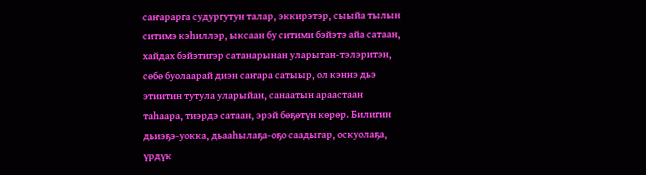саҥарарга судургутун талар, эккирэтэр, сыыйа тылын ситимэ кэһиллэр, ыксаан бу ситими бэйэтэ айа сатаан, хайдах бэйэтигэр сатанарынан уларытан-тэлэритэн, сөбө буолаарай диэн саҥара сатыыр, ол кэннэ дьэ этиитин тутула уларыйан, санаатын араастаан таһаара, тиэрдэ сатаан, эрэй бөҕөтүн көрөр. Билигин дьиэҕэ-уокка, дьааһылаҕа-оҕо саадыгар, оскуолаҕа, үрдүк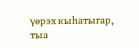үөрэх кыһатыгар, тыа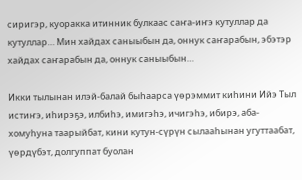сиригэр, куоракка итинник булкаас саҥа-иҥэ кутуллар да кутуллар… Мин хайдах саныыбын да, оннук саҥарабын, эбэтэр хайдах саҥарабын да, оннук саныыбын…

Икки тылынан илэй-балай быһаарса үөрэммит киһини Ийэ Тыл истиҥэ, иһирэҕэ, илбиһэ, имигэһэ, ичигэһэ, ибирэ, аба-хомуһуна таарыйбат, кини кутун-сүрүн сылааһынан угуттаабат, үөрдүбэт, долгуппат буолан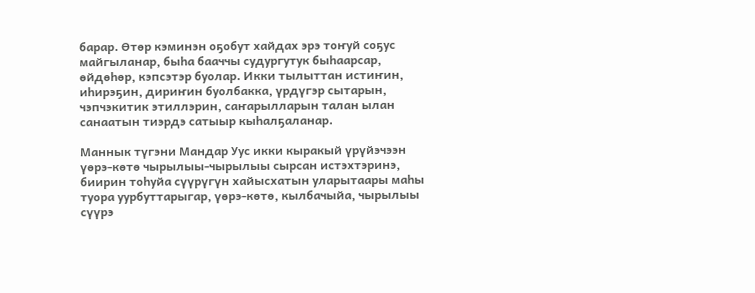барар. Өтөр кэминэн оҕобут хайдах эрэ тоҥуй соҕус майгыланар, быһа бааччы судургутук быһаарсар, өйдөһөр, кэпсэтэр буолар. Икки тылыттан истиҥин, иһирэҕин, дириҥин буолбакка, үрдүгэр сытарын, чэпчэкитик этиллэрин, саҥарылларын талан ылан санаатын тиэрдэ сатыыр кыһалҕаланар.

Маннык түгэни Мандар Уус икки кыракый үрүйэчээн үөрэ-көтө чырылыы-чырылыы сырсан истэхтэринэ, биирин тоһуйа сүүрүгүн хайысхатын уларытаары маһы туора уурбуттарыгар, үөрэ-көтө, кылбачыйа, чырылыы сүүрэ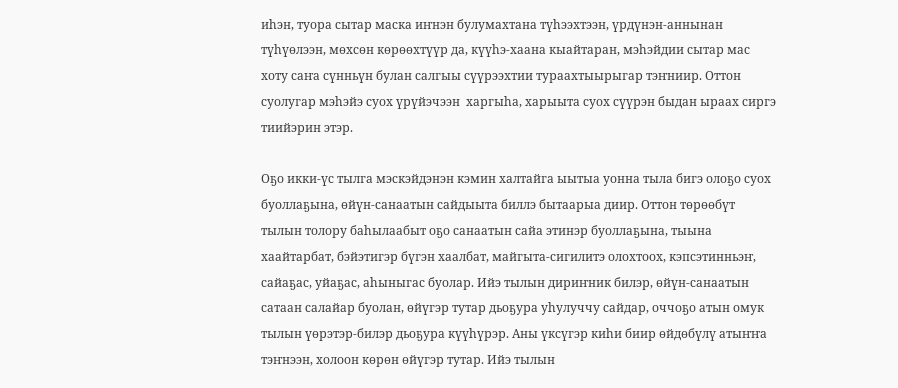иһэн, туора сытар маска иҥнэн булумахтана түһээхтээн, үрдүнэн-аннынан түһүөлээн, мөхсөн көрөөхтүүр да, күүһэ-хаана кыайтаран, мэһэйдии сытар мас хоту саҥа сүнньүн булан салгыы сүүрээхтии тураахтыырыгар тэҥниир. Оттон суолугар мэһэйэ суох үрүйэчээн  харгыһа, харыыта суох сүүрэн быдан ыраах сиргэ тиийэрин этэр.

Оҕо икки-үс тылга мэскэйдэнэн кэмин халтайга ыытыа уонна тыла бигэ олоҕо суох буоллаҕына, өйүн-санаатын сайдыыта биллэ бытаарыа диир. Оттон төрөөбүт тылын толору баһылаабыт оҕо санаатын сайа этинэр буоллаҕына, тыына хаайтарбат, бэйэтигэр бүгэн хаалбат, майгыта-сигилитэ олохтоох, кэпсэтинньэҥ, сайаҕас, уйаҕас, аһыныгас буолар. Ийэ тылын дириҥник билэр, өйүн-санаатын сатаан салайар буолан, өйүгэр тутар дьоҕура уһулуччу сайдар, оччоҕо атын омук тылын үөрэтэр-билэр дьоҕура күүһүрэр. Аны үксүгэр киһи биир өйдөбүлү атыҥҥа тэҥнээн, холоон көрөн өйүгэр тутар. Ийэ тылын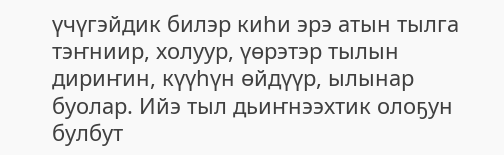үчүгэйдик билэр киһи эрэ атын тылга тэҥниир, холуур, үөрэтэр тылын дириҥин, күүһүн өйдүүр, ылынар буолар. Ийэ тыл дьиҥнээхтик олоҕун булбут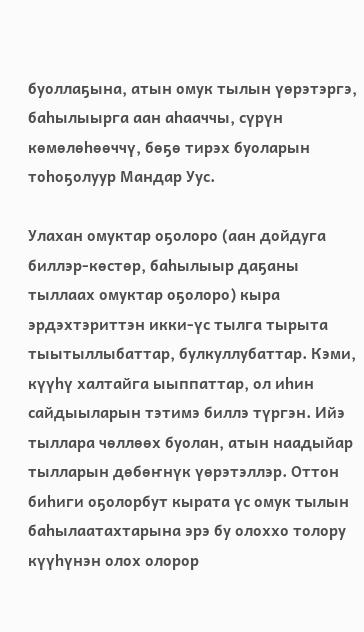буоллаҕына, атын омук тылын үөрэтэргэ, баһылыырга аан аһааччы, сүрүн көмөлөһөөччү, бөҕө тирэх буоларын тоһоҕолуур Мандар Уус.

Улахан омуктар оҕолоро (аан дойдуга биллэр-көстөр, баһылыыр даҕаны тыллаах омуктар оҕолоро) кыра эрдэхтэриттэн икки-үс тылга тырыта тыытыллыбаттар, булкуллубаттар. Кэми, күүһү халтайга ыыппаттар, ол иһин сайдыыларын тэтимэ биллэ түргэн. Ийэ тыллара чөллөөх буолан, атын наадыйар тылларын дөбөҥнүк үөрэтэллэр. Оттон биһиги оҕолорбут кырата үс омук тылын баһылаатахтарына эрэ бу олоххо толору күүһүнэн олох олорор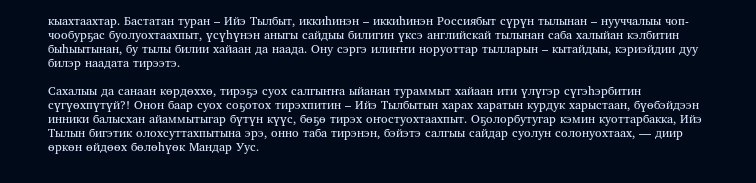кыахтаахтар. Бастатан туран – Ийэ Тылбыт, иккиһинэн – иккиһинэн Россиябыт сүрүн тылынан – нууччалыы чоп-чообурҕас буолуохтаахпыт, үсүһүнэн аныгы сайдыы билигин үксэ английскай тылынан саба халыйан кэлбитин быһыытынан, бу тылы билии хайаан да наада. Ону сэргэ илиҥҥи норуоттар тылларын – кытайдыы, кэриэйдии дуу билэр наадата тирээтэ.

Сахалыы да санаан көрдөххө, тирэҕэ суох салгыҥҥа ыйанан тураммыт хайаан ити үлүгэр сүгэһэрбитин сүгүөхпүтүй?! Онон баар суох соҕотох тирэхпитин – Ийэ Тылбытын харах харатын курдук харыстаан, бүөбэйдээн инники балысхан айаммытыгар бүтүн күүс, бөҕө тирэх оҥостуохтаахпыт. Оҕолорбутугар кэмин куоттарбакка, Ийэ Тылын бигэтик олохсуттахпытына эрэ, онно таба тирэнэн, бэйэтэ салгыы сайдар суолун солонуохтаах, — диир өркөн өйдөөх бөлөһүөк Мандар Уус.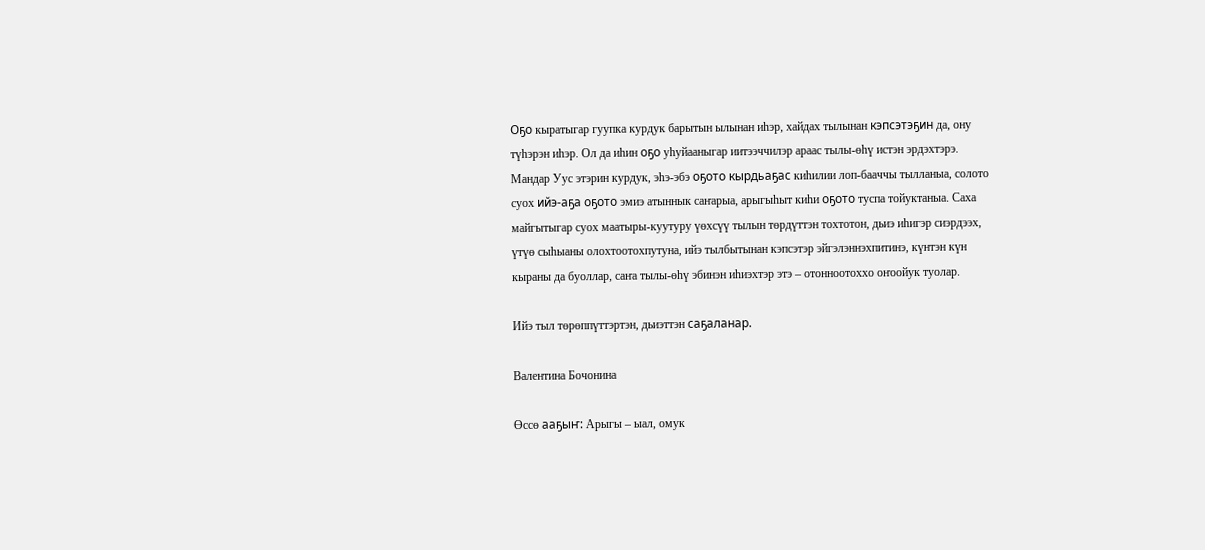Оҕо кыратыгар гуупка курдук барытын ылынан иһэр, хайдах тылынан кэпсэтэҕин да, ону түһэрэн иһэр. Ол да иһин оҕо уһуйааныгар иитээччилэр араас тылы-өһү истэн эрдэхтэрэ.  Мандар Уус этэрин курдук, эһэ-эбэ оҕото кырдьаҕас киһилии лоп-бааччы тылланыа, солото суох ийэ-аҕа оҕото эмиэ атыннык саҥарыа, арыгыһыт киһи оҕото туспа тойуктаныа. Саха майгытыгар суох маатыры-куутуру үөхсүү тылын төрдүттэн тохтотон, дьиэ иһигэр сиэрдээх, үтүө сыһыаны олохтоотохпутуна, ийэ тылбытынан кэпсэтэр эйгэлэннэхпитинэ, күнтэн күн кыраны да буоллар, саҥа тылы-өһү эбинэн иһиэхтэр этэ – отонноотоххо оҥоойук туолар.

Ийэ тыл төрөппүттэртэн, дьиэттэн саҕаланар.

Валентина Бочонина

Өссө ааҕыҥ: Арыгы – ыал, омук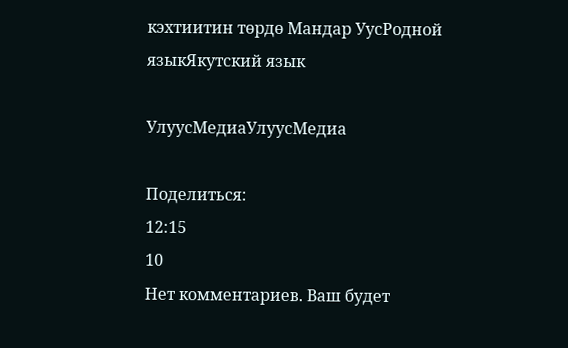кэхтиитин төрдө Мандар УусРодной языкЯкутский язык

УлуусМедиаУлуусМедиа

Поделиться:
12:15
10
Нет комментариев. Ваш будет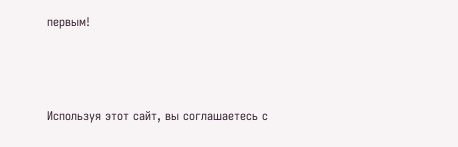первым!



Используя этот сайт, вы соглашаетесь с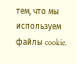тем, что мы используем файлы cookie.